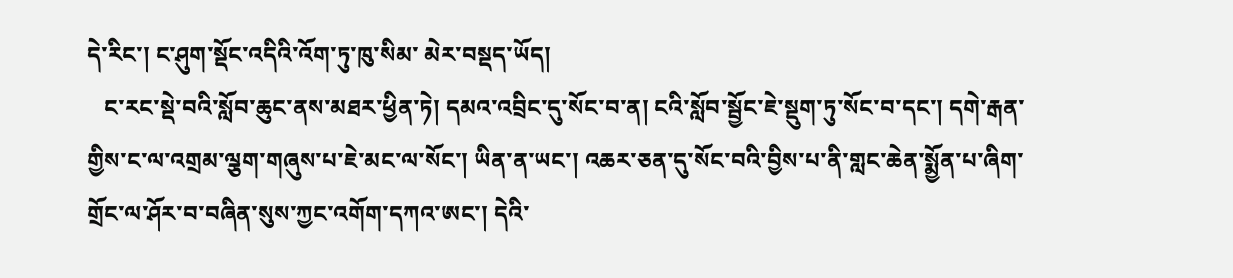དེ་རིང་། ང་ཤུག་སྡོང་འདིའི་འོག་ཏུ་ཁུ་སིམ་ མེར་བསྡད་ཡོད།
   ང་རང་སྡེ་བའི་སློབ་ཆུང་ནས་མཐར་ཕྱིན་ཏེ། དམའ་འབྲིང་དུ་སོང་བ་ན། ངའི་སློབ་སྦྱོང་ཇེ་སྡུག་ཏུ་སོང་བ་དང་། དགེ་རྒན་གྱིས་ང་ལ་འགྲམ་ལྕག་གཞུས་པ་ཇེ་མང་ལ་སོང་། ཡིན་ན་ཡང་། འཆར་ཅན་དུ་སོང་བའི་བྱིས་པ་ནི་གླང་ཆེན་སྨྱོན་པ་ཞིག་གྲོང་ལ་ཤོར་བ་བཞིན་སུས་ཀྱང་འགོག་དཀའ་ཨང་། དེའི་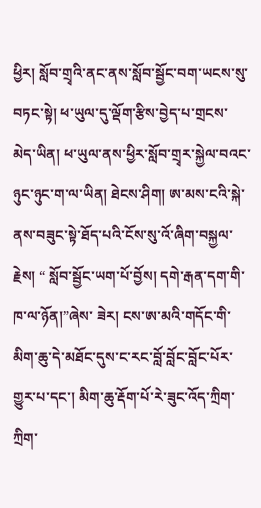ཕྱིར། སློབ་གྲྭའི་ནང་ནས་སློབ་སྦྱོང་བག་ཡངས་སུ་བཏང་སྟེ། ཕ་ཡུལ་དུ་ལྡོག་རྩིས་བྱེད་པ་གྲངས་མེད་ཡིན། ཕ་ཡུལ་ནས་ཕྱིར་སློབ་གྲྭར་སྐྱེལ་བའང་ཉུང་ཉུང་ག་ལ་ཡིན། ཐེངས་ཤིག། ཨ་མས་ངའི་སྐེ་ནས་བཟུང་སྟེ་ཐོད་པའི་ངོས་སུ་འོ་ཞིག་བསྐྱལ་རྗེས། “ སློབ་སྦྱོང་ཡག་པོ་བྱོས། དགེ་རྒན་དག་གི་ཁ་ལ་ཉོན།”ཞེས་ ཟེར། ངས་ཨ་མའི་གདོང་གི་མིག་ཆུ་དེ་མཐོང་དུས་ང་རང་བློ་བློང་བློང་པོར་གྱུར་པ་དང་། མིག་ཆུ་རྡོག་པོ་རེ་ཟུང་འོད་ཀྲིག་ཀྲིག་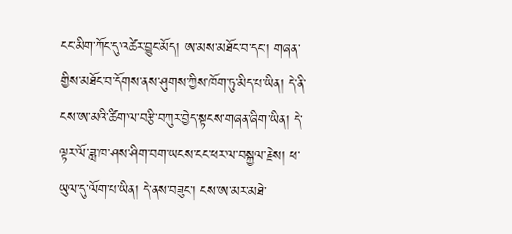ངང་མིག་ཀོང་དུ་འཚེར་བྱུང་མོད། ཨ་མས་མཐོང་བ་དང་། གཞན་གྱིས་མཐོང་བ་དོགས་ནས་ཤུགས་ཀྱིས་ཁོག་ཏུ་མིད་པ་ཡིན། དེ་ནི་ངས་ཨ་མའི་ཚིག་ལ་བརྩི་བཀུར་བྱེད་སྟངས་གཞན་ཞིག་ཡིན། དེ་ལྟར་ལོ་ཟླ་ཁ་ཤས་ཤིག་བག་ཡངས་ངང་ཕར་ལ་བསྐྱལ་རྗེས། ཕ་ཡུལ་དུ་ལོག་པ་ཡིན། དེ་ནས་བཟུང་། ངས་ཨ་མར་མཐེ་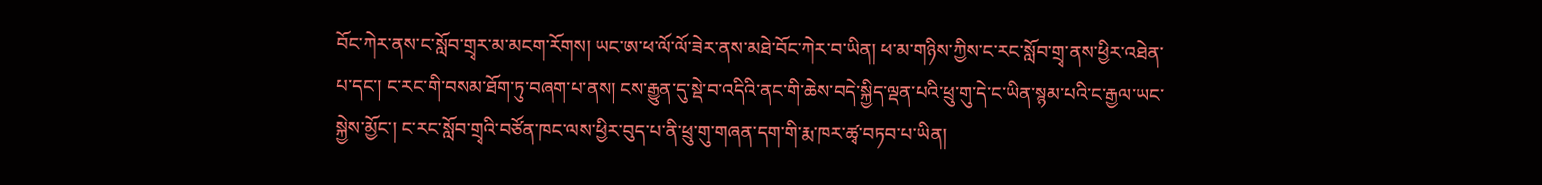བོང་ཀེར་ནས་ང་སློབ་གྲྭར་མ་མངག་རོགས། ཡང་ཨ་ཕ་ལོ་ལོ་ཟེར་ནས་མཐེ་བོང་ཀེར་བ་ཡིན། ཕ་མ་གཉིས་ཀྱིས་ང་རང་སློབ་གྲྭ་ནས་ཕྱིར་འཐེན་པ་དང་། ང་རང་གི་བསམ་ཐོག་ཏུ་བཞག་པ་ནས། ངས་རྒྱུན་དུ་སྡེ་བ་འདིའི་ནང་གི་ཆེས་བདེ་སྐྱིད་ལྡན་པའི་ཕྲུ་གུ་དེ་ང་ཡིན་སྙམ་པའི་ང་རྒྱལ་ཡང་སྐྱེས་མྱོང་། ང་རང་སློབ་གྲྭའི་བཙོན་ཁང་ལས་ཕྱིར་བུད་པ་ནི་ཕྲུ་གུ་གཞན་དག་གི་རྨ་ཁར་ཚྭ་བཏབ་པ་ཡིན།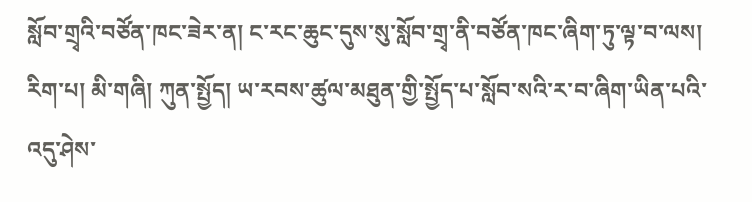སློབ་གྲྭའི་བཙོན་ཁང་ཟེར་ན། ང་རང་ཆུང་དུས་སུ་སློབ་གྲྭ་ནི་བཙོན་ཁང་ཞིག་ཏུ་ལྟ་བ་ལས། རིག་པ། མི་གཞི། ཀུན་སྤྱོད། ཡ་རབས་ཚུལ་མཐུན་གྱི་སྤྱོད་པ་སློབ་སའི་ར་བ་ཞིག་ཡིན་པའི་འདུ་ཤེས་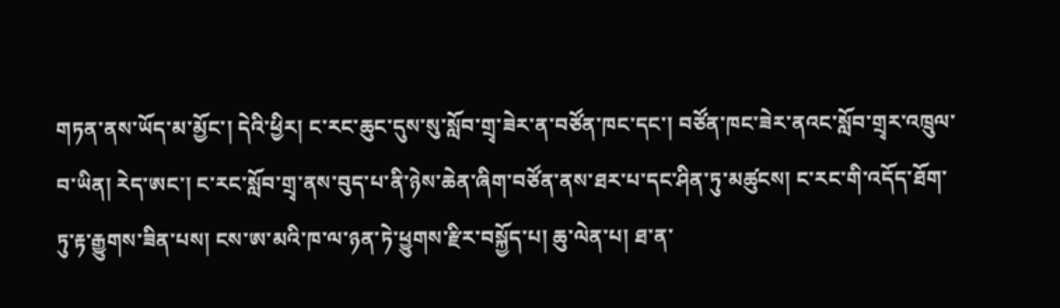གཏན་ནས་ཡོད་མ་མྱོང་། དེའི་ཕྱིར། ང་རང་ཆུང་དུས་སུ་སློབ་གྲྭ་ཟེར་ན་བཙོན་ཁང་དང་། བཙོན་ཁང་ཟེར་ནའང་སློབ་གྲྭར་འཁྲུལ་བ་ཡིན། རེད་ཨང་། ང་རང་སློབ་གྲྭ་ནས་བུད་པ་ནི་ཉེས་ཆེན་ཞིག་བཙོན་ནས་ཐར་པ་དང་ཤིན་ཏུ་མཚུངས། ང་རང་གི་འདོད་ཐོག་ཏུ་རྟ་རྒྱུགས་ཟིན་པས། ངས་ཨ་མའི་ཁ་ལ་ཉན་ཏེ་ཕྱུགས་རྫིར་བསྐྱོད་པ། ཆུ་ལེན་པ། ཐ་ན་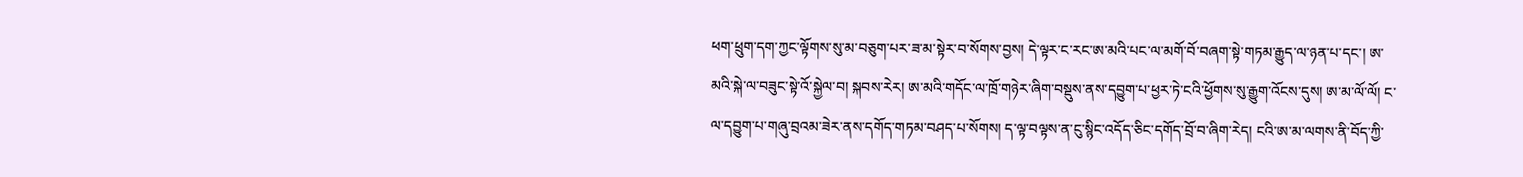ཕག་ཕྲུག་དག་ཀྱང་ལྟོགས་སུ་མ་བཅུག་པར་ཟ་མ་སྟེར་བ་སོགས་བྱས། དེ་ལྟར་ང་རང་ཨ་མའི་པང་ལ་མགོ་བོ་བཞག་སྟེ་གཏམ་རྒྱུད་ལ་ཉན་པ་དང་། ཨ་མའི་སྐེ་ལ་བཟུང་སྟེ་འོ་སྐྱེལ་བ། སྐབས་རེར། ཨ་མའི་གདོང་ལ་ཁྲོ་གཉེར་ཞིག་བསྡུས་ནས་དབྱུག་པ་ཕྱར་ཏེ་ངའི་ཕྱོགས་སུ་རྒྱུག་འོངས་དུས། ཨ་མ་ལོ་ལོ། ང་ལ་དབྱུག་པ་གཞུ་བྲའམ་ཟེར་ནས་དགོད་གཏམ་བཤད་པ་སོགས། ད་ལྟ་བལྟས་ན་ངུ་སྙིང་འདོད་ཅིང་དགོད་བྲོ་བ་ཞིག་རེད། ངའི་ཨ་མ་ལགས་ནི་བོད་ཀྱི་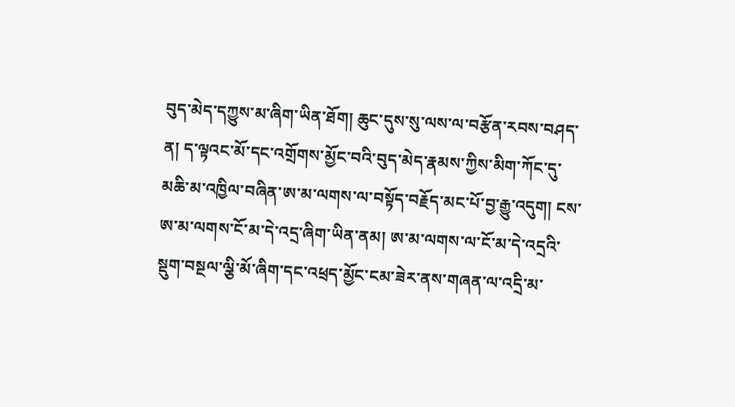བུད་མེད་དཀྱུས་མ་ཞིག་ཡིན་ཐོག། ཆུང་དུས་སུ་ལས་ལ་བརྩོན་རབས་བཤད་ན། ད་ལྟའང་མོ་དང་འགྲོགས་མྱོང་བའི་བུད་མེད་རྣམས་ཀྱིས་མིག་ཀོང་དུ་མཆི་མ་འཁྱིལ་བཞིན་ཨ་མ་ལགས་ལ་བསྟོད་བརྗོད་མང་པོ་བྱ་རྒྱུ་འདུག། ངས་ཨ་མ་ལགས་ངོ་མ་དེ་འདྲ་ཞིག་ཡིན་ནམ། ཨ་མ་ལགས་ལ་ངོ་མ་དེ་འདྲའི་སྡུག་བསྔལ་ལྕི་མོ་ཞིག་དང་འཕྲད་མྱོང་ངམ་ཟེར་ནས་གཞན་ལ་འདྲི་མ་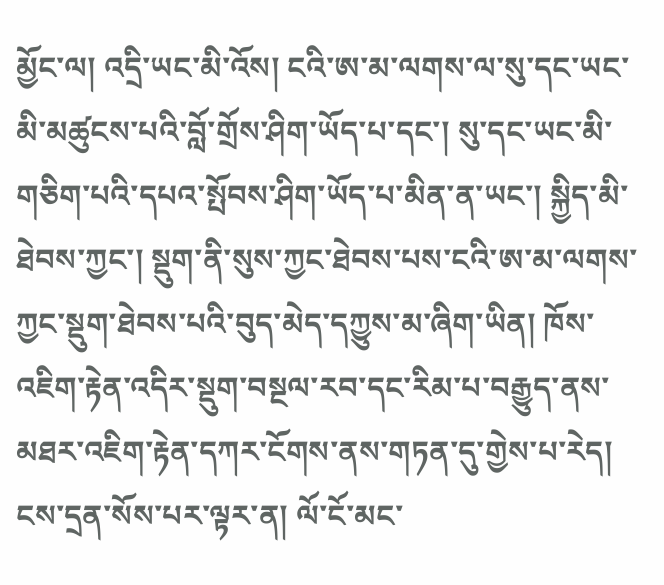མྱོང་ལ། འདྲི་ཡང་མི་འོས། ངའི་ཨ་མ་ལགས་ལ་སུ་དང་ཡང་མི་མཚུངས་པའི་བློ་གྲོས་ཤིག་ཡོད་པ་དང་། སུ་དང་ཡང་མི་གཅིག་པའི་དཔའ་སྤོབས་ཤིག་ཡོད་པ་མིན་ན་ཡང་། སྐྱིད་མི་ཐེབས་ཀྱང་། སྡུག་ནི་སུས་ཀྱང་ཐེབས་པས་ངའི་ཨ་མ་ལགས་ཀྱང་སྡུག་ཐེབས་པའི་བུད་མེད་དཀྱུས་མ་ཞིག་ཡིན། ཁོས་འཇིག་རྟེན་འདིར་སྡུག་བསྔལ་རབ་དང་རིམ་པ་བརྒྱུད་ནས་མཐར་འཇིག་རྟེན་དཀར་ངོགས་ནས་གཏན་དུ་གྱེས་པ་རེད། ངས་དྲན་སོས་པར་ལྟར་ན། ལོ་ངོ་མང་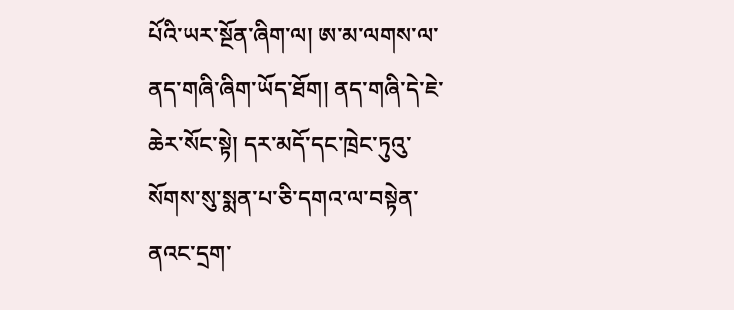པོའི་ཡར་སྔོན་ཞིག་ལ། ཨ་མ་ལགས་ལ་ནད་གཞི་ཞིག་ཡོད་ཐོག། ནད་གཞི་དེ་ཇེ་ཆེར་སོང་སྟེ། དར་མདོ་དང་ཁྲེང་ཏུའུ་སོགས་སུ་སྨན་པ་ཅི་དགའ་ལ་བསྟེན་ནའང་དྲག་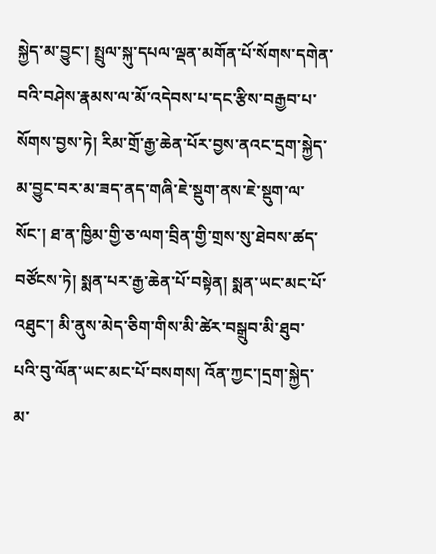སྐྱེད་མ་བྱུང་། སྤྲུལ་སྐུ་དཔལ་ལྡན་མགོན་པོ་སོགས་དགེན་བའི་བཤེས་རྣམས་ལ་མོ་འདེབས་པ་དང་རྩིས་བརྒྱབ་པ་སོགས་བྱས་ཏེ། རིམ་གྲོ་རྒྱ་ཆེན་པོར་བྱས་ནའང་དྲག་སྐྱེད་མ་བྱུང་བར་མ་ཟད་ནད་གཞི་ཇེ་སྡུག་ནས་ཇེ་སྡུག་ལ་སོང་། ཐ་ན་ཁྱིམ་གྱི་ཅ་ལག་བྲིན་གྱི་གྲས་སུ་ཐེབས་ཚད་བཙོངས་ཏེ། སྨན་པར་རྒྱ་ཆེན་པོ་བསྟེན། སྨན་ཡང་མང་པོ་འཐུང་། མི་ནུས་མེད་ཅིག་གིས་མི་ཚེར་བསྒྲུབ་མི་ཐུབ་པའི་བུ་ལོན་ཡང་མང་པོ་བསགས། འོན་ཀྱང་།དྲག་སྐྱེད་མ་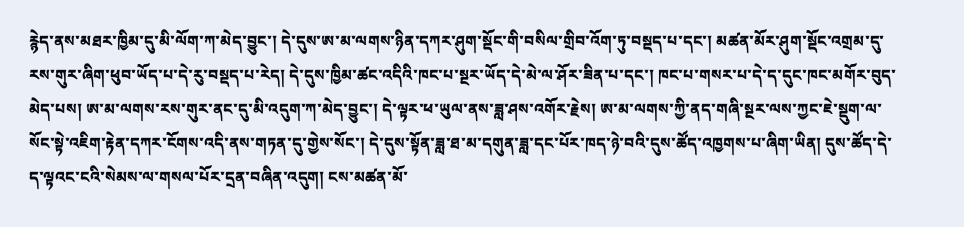རྙེད་ནས་མཐར་ཁྱིམ་དུ་མི་ལོག་ཀ་མེད་བྱུང་། དེ་དུས་ཨ་མ་ལགས་ཉིན་དཀར་ཤུག་སྡོང་གི་བསིལ་གྲིབ་འོག་ཏུ་བསྡད་པ་དང་། མཚན་མོར་ཤུག་སྡོང་འགྲམ་དུ་རས་གུར་ཞིག་ཕུབ་ཡོད་པ་དེ་རུ་བསྡད་པ་རེད། དེ་དུས་ཁྱིམ་ཚང་འདིའི་ཁང་པ་སྔར་ཡོད་དེ་མེ་ལ་ཤོར་ཟིན་པ་དང་། ཁང་པ་གསར་པ་དེ་ད་དུང་ཁང་མགོར་བུད་མེད་པས། ཨ་མ་ལགས་རས་གུར་ནང་དུ་མི་འདུག་ཀ་མེད་བྱུང་། དེ་ལྟར་ཕ་ཡུལ་ནས་ཟླ་ཤས་འགོར་རྗེས། ཨ་མ་ལགས་ཀྱི་ནད་གཞི་སྔར་ལས་ཀྱང་ཇེ་སྡུག་ལ་སོང་སྟེ་འཇིག་རྟེན་དཀར་ངོགས་འདི་ནས་གཏན་དུ་གྱེས་སོང་། དེ་དུས་སྟོན་ཟླ་ཐ་མ་དགུན་ཟླ་དང་པོར་ཁད་ཉེ་བའི་དུས་ཚོད་འཁྱགས་པ་ཞིག་ཡིན། དུས་ཚོད་དེ་ད་ལྟའང་ངའི་སེམས་ལ་གསལ་པོར་དྲན་བཞིན་འདུག། ངས་མཚན་མོ་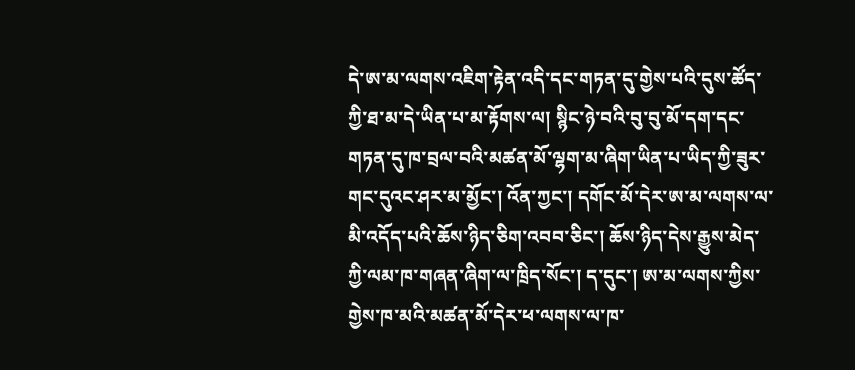དེ་ཨ་མ་ལགས་འཇིག་རྟེན་འདི་དང་གཏན་དུ་གྱེས་པའི་དུས་ཚོད་ཀྱི་ཐ་མ་དེ་ཡིན་པ་མ་རྟོགས་ལ། སྙིང་ཉེ་བའི་བུ་བུ་མོ་དག་དང་གཏན་དུ་ཁ་བྲལ་བའི་མཚན་མོ་ལྷག་མ་ཞིག་ཡིན་པ་ཡིད་ཀྱི་ཟུར་གང་དུའང་ཤར་མ་མྱོང་། འོན་ཀྱང་། དགོང་མོ་དེར་ཨ་མ་ལགས་ལ་མི་འདོད་པའི་ཆོས་ཉིད་ཅིག་འབབ་ཅིང་། ཆོས་ཉིད་དེས་རྒྱུས་མེད་ཀྱི་ལམ་ཁ་གཞན་ཞིག་ལ་ཁྲིད་སོང་། ད་དུང་། ཨ་མ་ལགས་ཀྱིས་གྱེས་ཁ་མའི་མཚན་མོ་དེར་ཕ་ལགས་ལ་ཁ་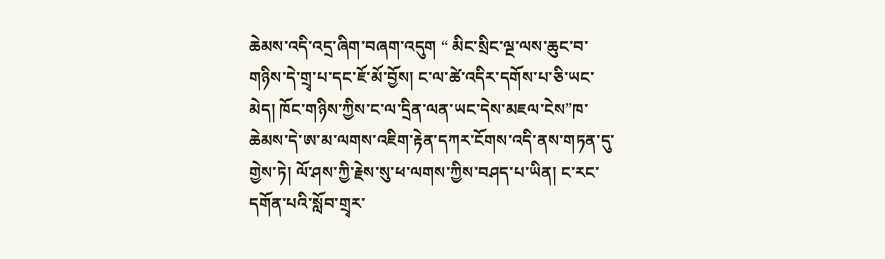ཆེམས་འདི་འདྲ་ཞིག་བཞག་འདུག “ མིང་སྲིང་ལྔ་ལས་ཆུང་བ་གཉིས་དེ་གྲྭ་པ་དང་ཇོ་མོ་བྱོས། ང་ལ་ཚེ་འདིར་དགོས་པ་ཅི་ཡང་མེད། ཁོང་གཉིས་ཀྱིས་ང་ལ་དྲིན་ལན་ཡང་དེས་མཇལ་ངེས”ཁ་ཆེམས་དེ་ཨ་མ་ལགས་འཇིག་རྟེན་དཀར་ངོགས་འདི་ནས་གཏན་དུ་གྱེས་ཏེ། ལོ་ཤས་ཀྱི་རྗེས་སུ་ཕ་ལགས་ཀྱིས་བཤད་པ་ཡིན། ང་རང་དགོན་པའི་སློབ་གྲྭར་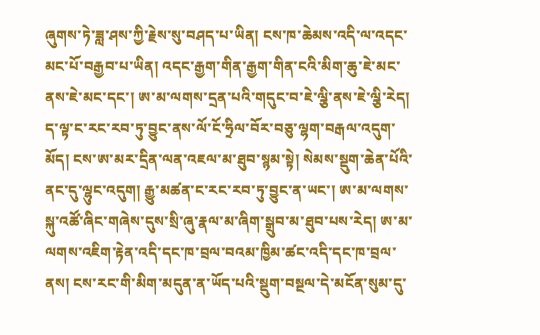ཞུགས་ཏེ་ཟླ་ཤས་ཀྱི་རྗེས་སུ་བཤད་པ་ཡིན། ངས་ཁ་ཆེམས་འདི་ལ་འདང་མང་པོ་བརྒྱབ་པ་ཡིན། འདང་རྒྱག་གིན་རྒྱག་གིན་ངའི་མིག་ཆུ་ཇེ་མང་ནས་ཇེ་མང་དང་། ཨ་མ་ལགས་དྲན་པའི་གདུང་བ་ཇེ་ལྕི་ནས་ཇེ་ལྕི་རེད། ད་ལྟ་ང་རང་རབ་ཏུ་བྱུང་ནས་ལོ་ངོ་ཧྲིལ་བོར་བཅུ་ལྷག་བརྒལ་འདུག་མོད། ངས་ཨ་མར་དྲིན་ལན་འཇལ་མ་ཐུབ་སྙམ་སྟེ། སེམས་སྡུག་ཆེན་པོའི་ནང་དུ་ལྷུང་འདུག། རྒྱུ་མཚན་ང་རང་རབ་ཏུ་བྱུང་ན་ཡང་། ཨ་མ་ལགས་སྐུ་འཚོ་ཞིང་གཞེས་དུས་སྲི་ཞུ་རྣལ་མ་ཞིག་སྒྲུབ་མ་ཐུབ་པས་རེད། ཨ་མ་ལགས་འཇིག་རྟེན་འདི་དང་ཁ་བྲལ་བའམ་ཁྱིམ་ཚང་འདི་དང་ཁ་བྲལ་ནས། ངས་རང་གི་མིག་མདུན་ན་ཡོད་པའི་སྡུག་བསྔལ་དེ་མངོན་སུམ་དུ་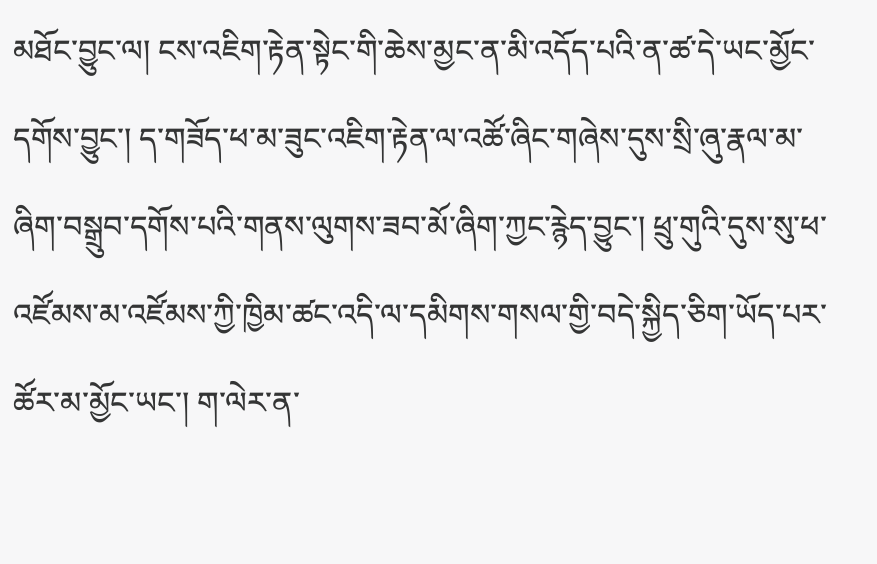མཐོང་བྱུང་ལ། ངས་འཇིག་རྟེན་སྟེང་གི་ཆེས་མྱང་ན་མི་འདོད་པའི་ན་ཚ་དེ་ཡང་མྱོང་དགོས་བྱུང་། ད་གཟོད་ཕ་མ་ཟུང་འཇིག་རྟེན་ལ་འཚོ་ཞིང་གཞེས་དུས་སྲི་ཞུ་རྣལ་མ་ཞིག་བསྒྲུབ་དགོས་པའི་གནས་ལུགས་ཟབ་མོ་ཞིག་ཀྱང་རྙེད་བྱུང་། ཕྲུ་གུའི་དུས་སུ་ཕ་འཛོམས་མ་འཛོམས་ཀྱི་ཁྱིམ་ཚང་འདི་ལ་དམིགས་གསལ་གྱི་བདེ་སྐྱིད་ཅིག་ཡོད་པར་ཚོར་མ་མྱོང་ཡང་། ག་ལེར་ན་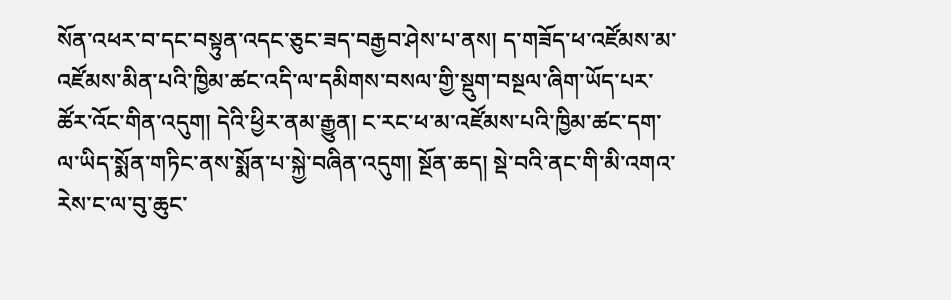སོན་འཕར་བ་དང་བསྟུན་འདང་ཅུང་ཟད་བརྒྱབ་ཤེས་པ་ནས། ད་གཟོད་ཕ་འཛོམས་མ་འཛོམས་མིན་པའི་ཁྱིམ་ཚང་འདི་ལ་དམིགས་བསལ་གྱི་སྡུག་བསྔལ་ཞིག་ཡོད་པར་ཚོར་འོང་གིན་འདུག། དེའི་ཕྱིར་ནམ་རྒྱུན། ང་རང་ཕ་མ་འཛོམས་པའི་ཁྱིམ་ཚང་དག་ལ་ཡིད་སྨོན་གཏིང་ནས་སྨོན་པ་སྐྱེ་བཞིན་འདུག། སྔོན་ཆད། སྡེ་བའི་ནང་གི་མི་འགའ་རེས་ང་ལ་བུ་ཆུང་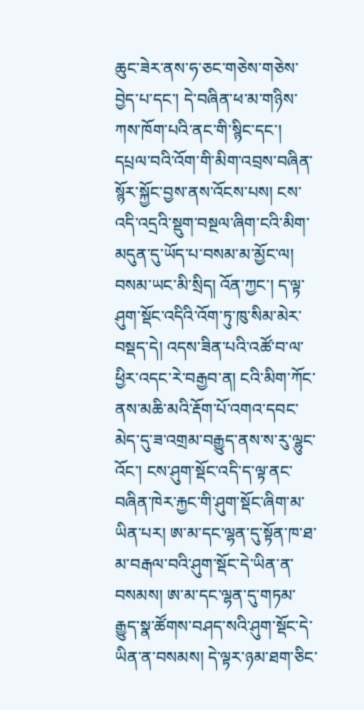ཆུང་ཟེར་ནས་ཧ་ཅང་གཅེས་གཅེས་བྱེད་པ་དང་། དེ་བཞིན་ཕ་མ་གཉིས་ཀས་ཁོག་པའི་ནང་གི་སྙིང་དང་། དཔྲལ་བའི་འོག་གི་མིག་འབྲས་བཞིན་སྙོར་སྐྱོང་བྱས་ནས་འོངས་པས། ངས་འདི་འདྲའི་སྡུག་བསྔལ་ཞིག་ངའི་མིག་མདུན་དུ་ཡོད་པ་བསམ་མ་མྱོང་ལ། བསམ་ཡང་མི་སྲིད། འོན་ཀྱང་། ད་ལྟ་ཤུག་སྡོང་འདིའི་འོག་ཏུ་ཁུ་སིམ་མེར་བསྡད་དེ། འདས་ཟིན་པའི་འཚོ་བ་ལ་ཕྱིར་འདང་རེ་བརྒྱབ་ན། ངའི་མིག་ཀོང་ནས་མཆི་མའི་རྡོག་པོ་འགའ་དབང་མེད་དུ་ཟ་འགྲམ་བརྒྱུད་ནས་ས་རུ་ལྷུང་འོང་། ངས་ཤུག་སྡོང་འདི་ད་ལྟ་ནང་བཞིན་ཁེར་རྐྱང་གི་ཤུག་སྡོང་ཞིག་མ་ཡིན་པར། ཨ་མ་དང་ལྷན་དུ་སྟོན་ཁ་ཐ་མ་བརྒལ་བའི་ཤུག་སྡོང་དེ་ཡིན་ན་བསམས། ཨ་མ་དང་ལྷན་དུ་གཏམ་རྒྱུད་སྣ་ཚོགས་བཤད་སའི་ཤུག་སྡོང་དེ་ཡིན་ན་བསམས། དེ་ལྟར་ཉམ་ཐག་ཅིང་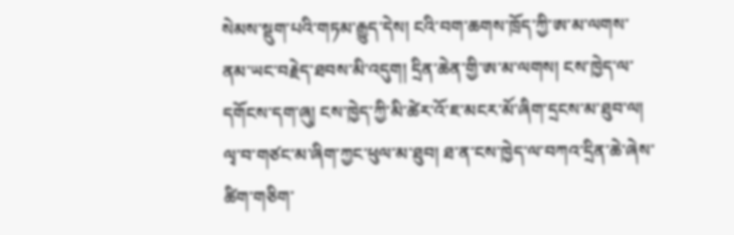སེམས་སྡུག་པའི་གཏམ་རྒྱུད་དེས། ངའི་བག་ཆགས་ཁྲོད་ཀྱི་ཨ་མ་ལགས་ནམ་ཡང་བརྗེད་ཐབས་མི་འདུག། དྲིན་ཆེན་གྱི་ཨ་མ་ལགས། ངས་ཁྱེད་ལ་དགོངས་དག་ཞུ། ངས་ཁྱེད་ཀྱི་མི་ཚེར་འོ་ཇ་མངར་མོ་ཞིག་དྲངས་མ་ཐུབ་ལ། ལྭ་བ་གཙང་མ་ཞིག་ཀྱང་ཕུལ་མ་ཐུབ། ཐ་ན་ངས་ཁྱེད་ལ་བཀའ་དྲིན་ཆེ་ཞེས་ཚིག་གཅིག་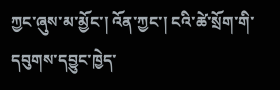ཀྱང་ཞུས་མ་མྱོང་། འོན་ཀྱང་། ངའི་ཚེ་སྲོག་གི་དབུགས་དབྱུང་ཁྱེད་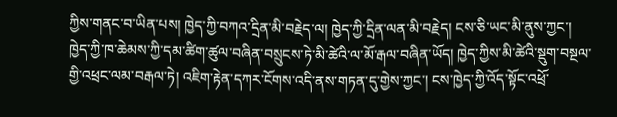ཀྱིས་གནང་བ་ཡིན་པས། ཁྱེད་ཀྱི་བཀའ་དྲིན་མི་བརྗེད་ལ། ཁྱེད་ཀྱི་དྲིན་ལན་མི་བརྗེད། ངས་ཅི་ཡང་མི་ནུས་ཀྱང་། ཁྱེད་ཀྱི་ཁ་ཆེམས་ཀྱི་དམ་ཚིག་ཚུལ་བཞིན་བསྲུངས་ཏེ་མི་ཚེའི་ལ་མོ་རྒལ་བཞིན་ཡོད། ཁྱེད་ཀྱིས་མི་ཚེའི་སྡུག་བསྔལ་གྱི་འཕྲང་ལམ་བརྒལ་ཏེ། འཇིག་རྟེན་དཀར་ངོགས་འདི་ནས་གཏན་དུ་གྱེས་ཀྱང་། ངས་ཁྱེད་ཀྱི་འོད་སྟོང་འཕྲོ་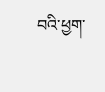བའི་ཕྱག་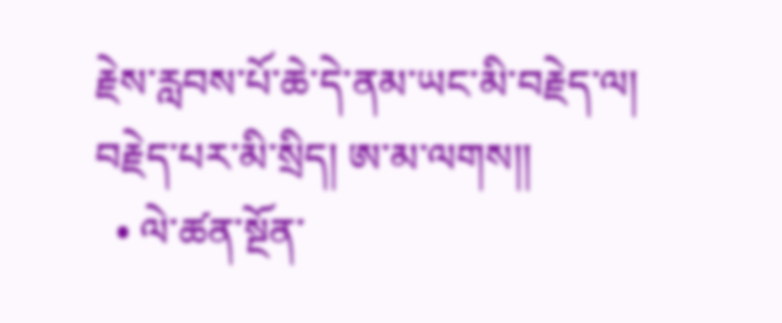རྗེས་རླབས་པོ་ཆེ་དེ་ནམ་ཡང་མི་བརྗེད་ལ། བརྗེད་པར་མི་སྲིད། ཨ་མ་ལགས།།
  • ལེ་ཚན་སྔོན་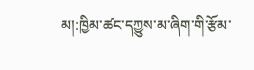མ།:ཁྱིམ་ཚང་དཀྱུས་མ་ཞིག་གི་རྩོམ་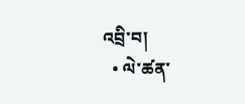འབྲི་བ།
  • ལེ་ཚན་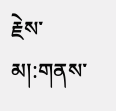རྗེས་མ།:གནས་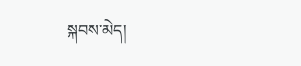སྐབས་མེད།